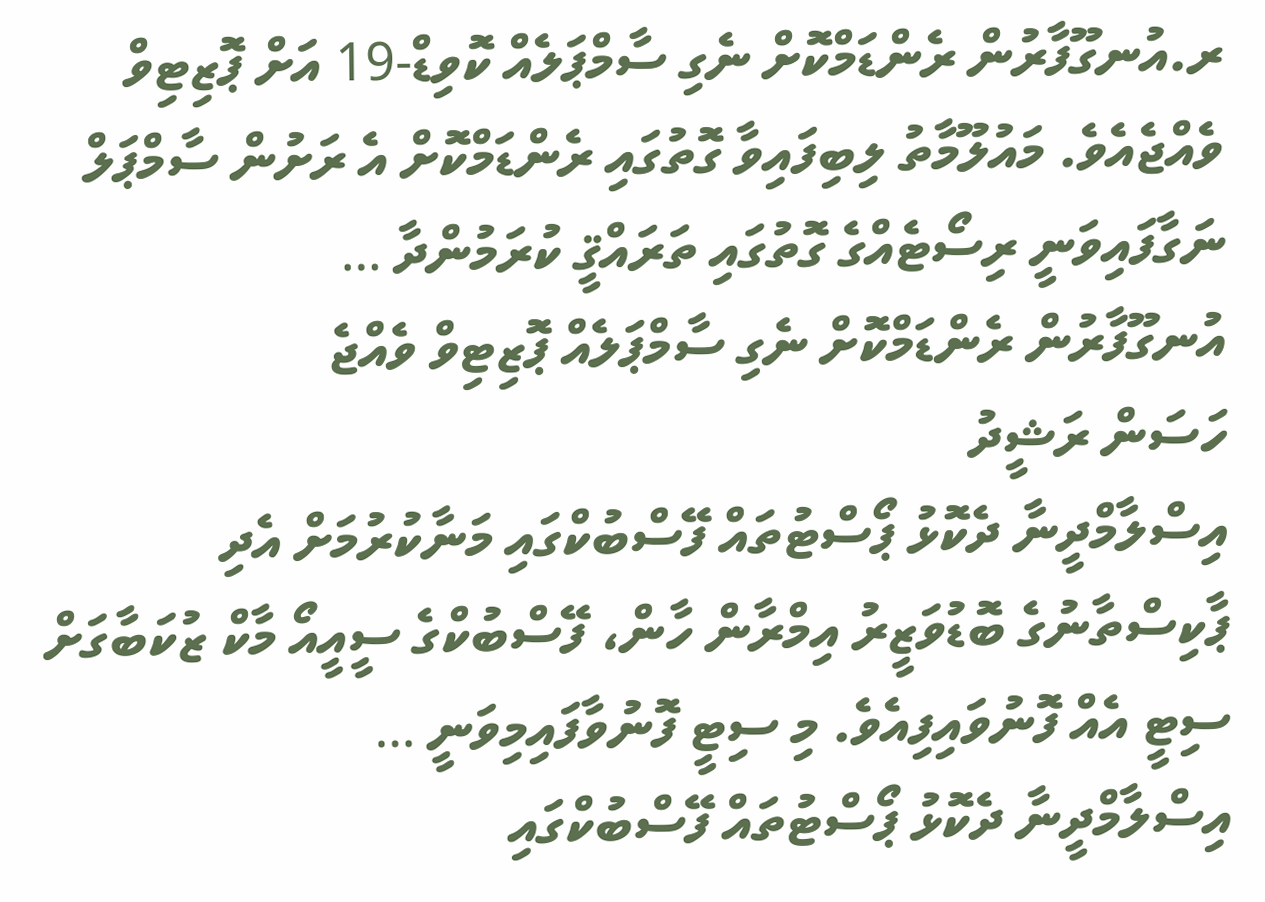ރ.އުނގޫފާރުން ރެންޑަމްކޮށް ނެގި ސާމްޕަލެއް ކޮވިޑް-19 އަށް ޕޮޒިޓިވް ވެއްޖެއެވެ. މައުލޫމާތު ލިބިފައިވާ ގޮތުގައި ރެންޑަމްކޮށް އެ ރަށުން ސާމްޕަލް ނަގާފައިވަނީ ރިސޯޓެއްގެ ގޮތުގައި ތަރައްޤީ ކުރަމުންދާ …
އުނގޫފާރުން ރެންޑަމްކޮށް ނެގި ސާމްޕަލެއް ޕޮޒިޓިވް ވެއްޖެ
ހަސަން ރަޝީދު
އިސްލާމްދީނާ ދެކޮޅު ޕޯސްޓުތައް ފޭސްބުކްގައި މަނާކުރުމަށް އެދި ޕާކިސްތާނުގެ ބޮޑުވަޒީރު އިމްރާން ހާން، ފޭސްބުކްގެ ސީއީއޯ މާކް ޒުކަބާގަށް ސިޓީ އެއް ފޮނުވައިފިއެވެ. މި ސިޓީ ފޮނުވާފައިމިވަނީ …
އިސްލާމްދީނާ ދެކޮޅު ޕޯސްޓުތައް ފޭސްބުކްގައި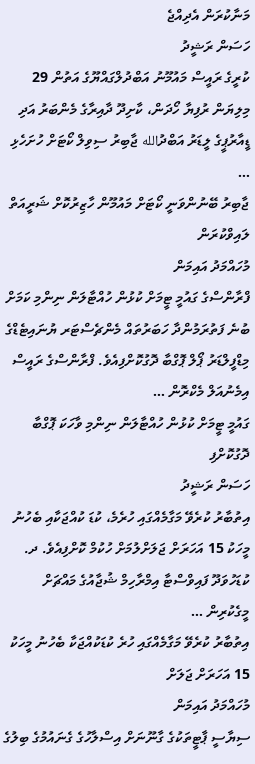މަނާކުރަން އެދިއްޖެ
ހަސަން ރަޝީދު
ކުރީގެ ރައީސް މައުމޫނު އަބްދުލްގައްޔޫގެ އަތުން 29 މިލިޔަން ރުފިޔާ ހޯދަން، ކާށިދޫ ދާއިރާގެ މެންބަރު އަދި ޑީއާރުޕީގެ ލީޑަރު އަބްދުالله ޖާބިރު ސިވިލް ކޯޓަށް ހުށަހެޅި …
ޖާބިރު ބޭނުންވަނީ ކޯޓަށް މައުމޫން ހާޒިރުކޮށް ޝަރީއަތް ލައިވްކުރަން
މުހައްމަދު އައިމަން
ފްރާންސްގެ ގައުމީ ޓީމަށް ކުޅުން ހުއްޓާލަން ނިންމި ކަމަށް ބުނެ ފަތުރަމުންދާ ހަބަރުތައް މެންޗެސްޓަރ ޔުނައިޓެޑްގެ މިޑްފީލްޑަރު ޕޯލް ޕޮގްބާ ދޮގުކޮށްފިއެވެ. ފްރާންސްގެ ރައީސް އިމެނުއަލް މެކްރޮން …
ގައުމީ ޓީމަށް ކުޅުން ހުއްޓާލަން ނިންމި ވާހަކަ ޕޮގްބާ ދޮގުކޮށްފި
ހަސަން ރަޝީދު
އިތުބާރު ކުރެވޭ މަގާމެއްގައި ހުރެމެ، ކުޑަ ކުއްޖަކާއި ބެހުނު މީހަކު 15 އަހަރަށް ޖަލަށްލުމަށް ހުކުމް ކޮށްފިއެވެ. ދ. ކުޑަހުވަދޫ ފައިވްސްޓާ އިމްރާހިމް ޝުޖާއުގެ މައްޗަށް މީގެކުރިން …
އިތުބާރު ކުރެވޭ މަގާމެއްގައި ހުރެ ކުޑަކުއްޖަކާ ބެހުނު މީހަކު 15 އަހަރަށް ޖަލަށް
މުހައްމަދު އައިމަން
ސިޔާސީ ޕާޓީތަކުގެ ގާނޫނަށް އިސްލާހުގެ ގެނައުމުގެ ބިލުގެ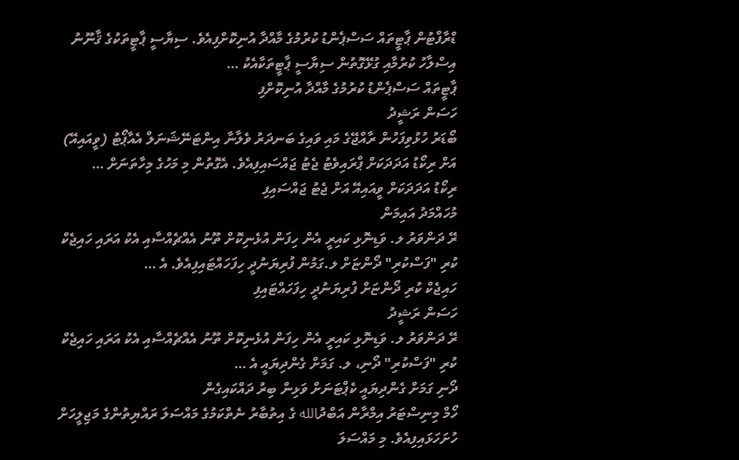ޑްރާފްޓުން ޕާޓީތައް ސަސްޕެންޑު ކުރުމުގެ މާއްދާ އުނިކޮށްފިއެވެ. ސިޔާސީ ޕާޓީތަކުގެ ޤާނޫނު އިސްލާހު ކުރުމާއި ގުޅޭގޮތުން ސިޔާސީ ޕާޓީތަކާއެކު …
ޕާޓީތައް ސަސްޕެންޑު ކުރުމުގެ މާއްދާ އުނިކޮށްފި
ހަސަން ރަޝީދު
ބޯޑަރު ހުޅުވިފަހުން ރާއްޖޭގެ މައި ވައިގެ ބަނދަރު ވެލާނާ އިންޓަނޭޝަނަލް އެއާޕޯޓު (ވީއައިއޭ) އަށް ރިކޯޑު އަދަދަކަށް ޕްރައިވެޓު ޖެޓު ޖައްސައިފިއެވެ. އެގޮތުން މި މަހުގެ މިހާތަނަށް …
ރިކޯޑު އަދަދަކަށް ވީއައިއޭ އަށް ޖެޓު ޖައްސައިފި
މުހައްމަދު އައިމަން
ރޭ ދަންވަރު ލ. ވަޑިނޮޅި ކައިރީ އެން ހިފަން އުޅެނިކޮށް ތޫނު އެއްޗެއްސާއި އެކު އަރައި ހައިޖެކް ކުރި "ފަސްކުރި" ދޯންޏަށް ލ.ގަމުން ފުރިޔަނުދީ ހިފަހައްޓައިފިއެވެ. އެ …
ހައިޖެކް ކުރި ދޯންޏަށް ފުރިޔަނުދީ ހިފަހައްޓައިފި
ހަސަން ރަޝީދު
ރޭ ދަންވަރު ލ. ވަޑިނޮޅި ކައިރީ އެން ހިފަން އުޅެނިކޮށް ތޫނު އެއްޗެއްސާއި އެކު އަރައި ހައިޖެކް ކުރި "ފަސްކުރި" ދޯނި، ލ. ގަމަށް ގެންދިޔައީ އެ …
ދޯނި ގަމަށް ގެންދިޔައީ ކެޕްޓަނަށް ވަޅިން ބިރު ދައްކައިގެން
ހޯމް މިނިސްޓަރު އިމްރާން އަބްދުالله ގެ އިތުބާރު ނެތްކަމުގެ މައްސަލަ ރައްޔިތުންގެ މަޖިލީހަށް ހުށަހަޅައިފިއެވެ. މި މައްސަލަ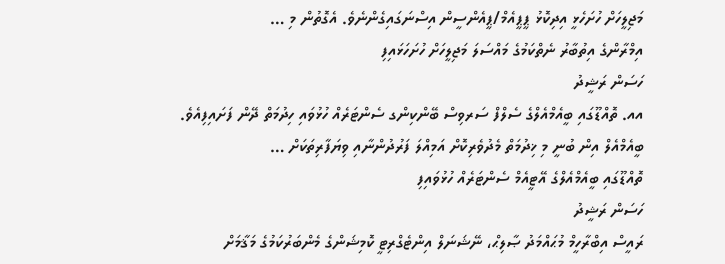މަޖިލީހަށް ހުށަހެޅީ އިދިކޮޅު ޕީޕީއެމް/ޕީއެންސީން އިސްނަގައިގެންނެވެ. އެގޮތުން މި …
އިމްރާންގެ އިތުބާރު ނެތްކަމުގެ މައްސަލަ މަޖިލީހަށް ހުށަހަޅައިފި
ހަސަން ރަޝީދު
އއ. ތޮއްޑޫގައި ބީއެމްއެލްގެ ސެލްފް ސަރވިސް ބޭންކިންގ ސެންޓަރެއް ހުޅުވައި ހިދުމަތް ދޭން ފަށައިފިއެވެ. ބީއެމްއެލް އިން ބުނީ މި ޚިދުމަތް މެދުވެރިކޮށް އަމިއްލަ ފަރުދުންނާއި ވިޔަފާރިތަކަށް …
ތޮއްޑޫގައި ބީއެމްއެލްގެ އޭޓީއެމް ސެންޓަރެއް ހުޅުވައިފި
ހަސަން ރަޝީދު
ރައީސް އިބްރާހީމް މުޙައްމަދު ޞާލިޙް، ނޭޝަނަލް އިންޓެގްރިޓީ ކޮމިޝަންގެ މެންބަރުކަމުގެ މަޤާމަށް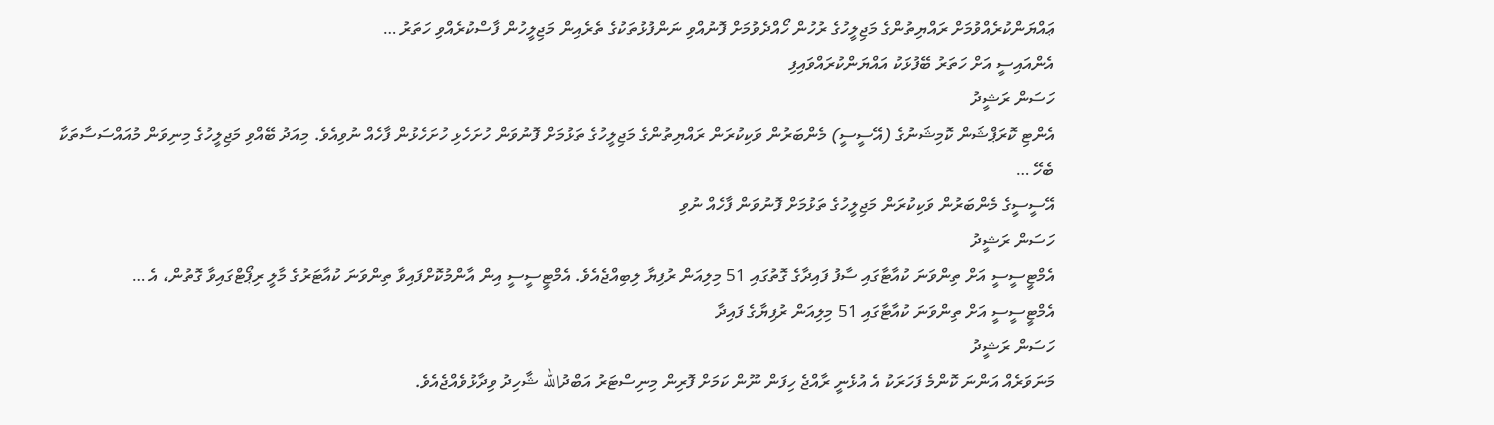ޢައްޔަންކުރެއްވުމަށް ރައްޔިތުންގެ މަޖިލީހުގެ ރުހުން ހޯއްދެވުމަށް ފޮނުއްވި ނަންފުޅުތަކުގެ ތެރެއިން މަޖިލީހުން ފާސްކުރެއްވި ހަތަރު …
އެންއައިސީ އަށް ހަތަރު ބޭފުޅަކު އައްޔަންކުރައްވައިފި
ހަސަން ރަޝީދު
އެންޓި ކޮރަޕްޝަން ކޮމިޝަނުގެ (އޭސީސީ) މެންބަރުން ވަކިކުރަން ރައްޔިތުންގެ މަޖިލީހުގެ ތަޅުމަށް ފޮނުވަން ހުށަހެޅި ހުށަހެޅުން ފާހެއް ނުވިއެވެ. މިއަދު ބޭއްވި މަޖިލީހުގެ މިނިވަން މުއައްސަސާތަކާ ބެހޭ …
އޭސީސީގެ މެންބަރުން ވަކިކުރަން މަޖިލީހުގެ ތަޅުމަށް ފޮނުވަން ފާހެއް ނުވި
ހަސަން ރަޝީދު
އެމްޓީސީސީ އަށް ތިންވަނަ ކުއާޓާގައި ސާފު ފައިދާގެ ގޮތުގައި 51 މިލިއަން ރުފިޔާ ލިބިއްޖެއެވެ. އެމްޓީސީސީ އިން އާންމުކޮށްފައިވާ ތިންވަނަ ކުއާޓަރުގެ މާލީ ރިޕޯޓްގައިވާ ގޮތުން، އެ …
އެމްޓީސީސީ އަށް ތިންވަނަ ކުއާޓާގައި 51 މިލިއަން ރުފިޔާގެ ފައިދާ
ހަސަން ރަޝީދު
މަނަވަރެއް އަންނަ ކޮންމެ ފަހަރަކު އެ އުޅެނީ ރާއްޖެ ހިފަން ނޫން ކަމަށް ފޮރިން މިނިސްޓަރު އަބްދުالله ޝާހިދު ވިދާޅުވެއްޖެއެވެ.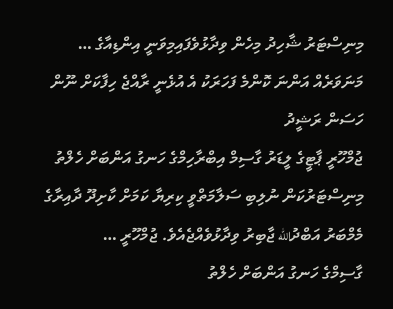މިނިސްޓަރު ޝާހިދު މިހެން ވިދާޅުވެފައިމިވަނީ އިންޑިއާގެ …
މަނަވަރެއް އަންނަ ކޮންމެ ފަހަރަކު އެ އުޅެނީ ރާއްޖެ ހިފާކަށް ނޫން
ހަސަން ރަޝީދު
ޖުމްހޫރީ ޕާޓީގެ ލީޑަރު ގާސިމް އިބްރާހިމްގެ ހަނގު އަންބަށް ހެލްތު މިނިސްޓަރުކަން ނުލިބި ސަލާމަތްވީ ކިރިޔާ ކަމަށް ކާށިދޫ ދާއިރާގެ މެމްބަރު އަބްދުالله ޖާބިރު ވިދާޅުވެއްޖެއެވެ. ޖުމްހޫރީ …
ގާސިމްގެ ހަނގު އަންބަށް ހެލްތު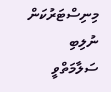މިނިސްޓަރުކަން ނުލިބި ސަލާމަތްވީ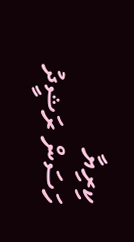ކިރިޔާ
ހަސަން ރަޝީދު